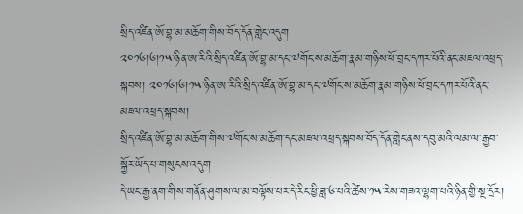སྲིད་འཛིན་ཨོ་བྷ་མ་མཆོག་གིས་བོད་དོན་གླེང་འདུག
༢༠༡༦།༦།༡༥་ཉིན་ཨ་རིའི་སྲིད་འཛིན་ཨོ་བྷ་མ་དང་༧གོང་ས་མཆོག་རྣམ་གཉིས་ཕོ་བྲང་དཀར་པོའི་ནང་མཇལ་འཕྲད་སྐབས། ༢༠༡༦།༦།༡༥་ཉིན་ཨ་རིའི་སྲིད་འཛིན་ཨོ་བྷ་མ་དང་༧གོང་ས་མཆོག་རྣམ་གཉིས་ཕོ་བྲང་དཀར་པོའི་ནང་མཇལ་འཕྲད་སྐབས།
སྲིད་འཛིན་ཨོ་བྷ་མ་མཆོག་གིས་༧གོང་ས་མཆོག་དང་མཇལ་འཕྲད་སྐབས་བོད་དོན་གླེང་ནས་དབུ་མའི་ལམ་ལ་རྒྱབ་སྐྱོར་ཡོད་པ་གསུངས་འདུག
དེ་ཡང་རྒྱ་ནག་གིས་གནོན་ཤུགས་ལ་མ་བལྟོས་པར་དེ་རིང་ཕྱི་ཟླ་༦་པའི་ཚེས་༡༥་རེས་གཟའ་ལྷག་པའི་ཉིན་གྱི་སྔ་དྲོར།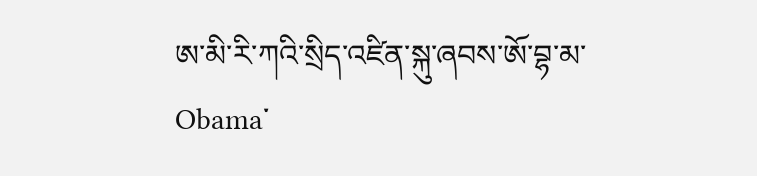ཨ་མི་རི་ཀའི་སྲིད་འཛིན་སྐུ་ཞབས་ཨོ་བྷ་མ་Obama་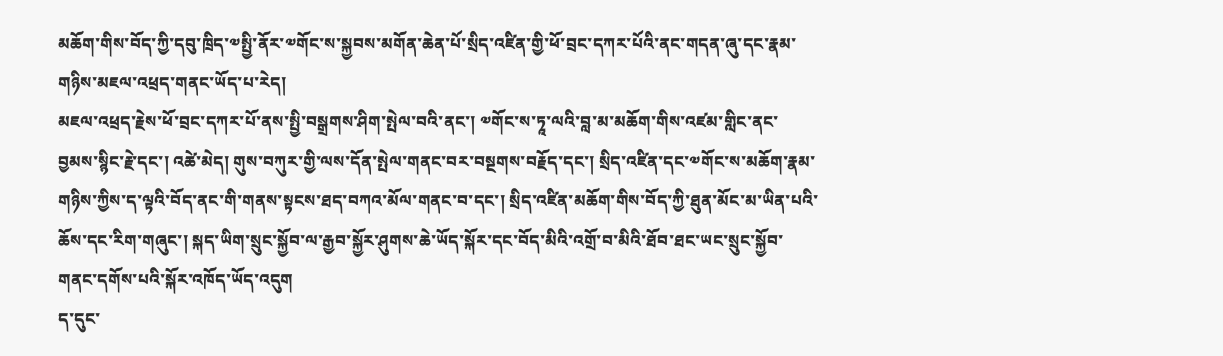མཆོག་གིས་བོད་ཀྱི་དབུ་ཁྲིད་༧སྤྱི་ནོར་༧གོང་ས་སྐྱབས་མགོན་ཆེན་པོ་སྲིད་འཛིན་གྱི་ཕོ་བྲང་དཀར་པོའི་ནང་གདན་ཞུ་དང་རྣམ་གཉིས་མཇལ་འཕྲད་གནང་ཡོད་པ་རེད།
མཇལ་འཕྲད་རྗེས་ཕོ་བྲང་དཀར་པོ་ནས་སྤྱི་བསྒྲགས་ཤིག་སྤེལ་བའི་ནང་། ༧གོང་ས་ཏཱ་ལའི་བླ་མ་མཆོག་གིས་འཛམ་གླིང་ནང་བྱམས་སྙིང་རྗེ་དང་། འཚེ་མེད། གུས་བཀུར་གྱི་ལས་དོན་སྤེལ་གནང་བར་བསྔགས་བརྗོད་དང་། སྲིད་འཛིན་དང་༧གོང་ས་མཆོག་རྣམ་གཉིས་ཀྱིས་ད་ལྟའི་བོད་ནང་གི་གནས་སྟངས་ཐད་བཀའ་མོལ་གནང་བ་དང་། སྲིད་འཛིན་མཆོག་གིས་བོད་ཀྱི་ཐུན་མོང་མ་ཡིན་པའི་ཆོས་དང་རིག་གཞུང་། སྐད་ཡིག་སྲུང་སྐྱོབ་ལ་རྒྱབ་སྐྱོར་ཤུགས་ཆེ་ཡོད་སྐོར་དང་བོད་མིའི་འགྲོ་བ་མིའི་ཐོབ་ཐང་ཡང་སྲུང་སྐྱོབ་གནང་དགོས་པའི་སྐོར་འཁོད་ཡོད་འདུག
ད་དུང་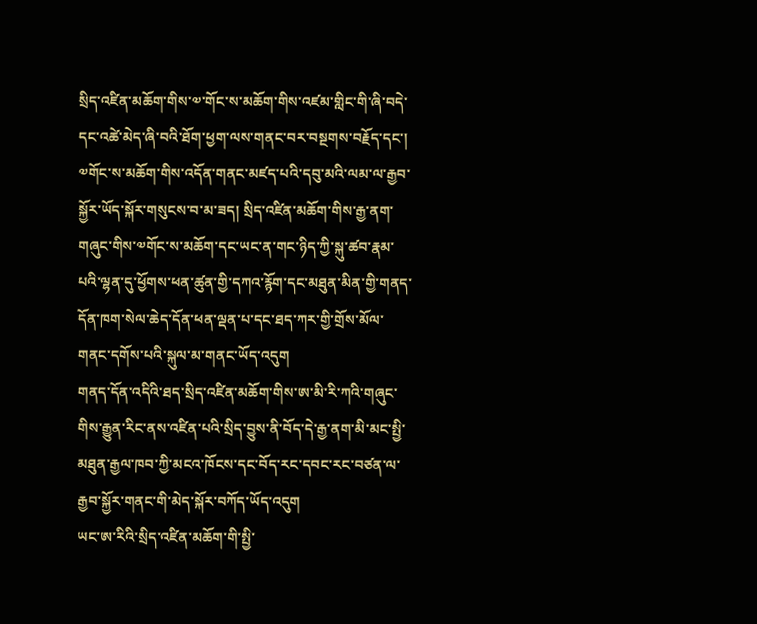སྲིད་འཛིན་མཆོག་གིས་༧་གོང་ས་མཆོག་གིས་འཛམ་གླིང་གི་ཞི་བདེ་དང་འཚེ་མེད་ཞི་བའི་ཐོག་ཕྱག་ལས་གནང་བར་བསྔགས་བརྗོད་དང་། ༧གོང་ས་མཆོག་གིས་འདོན་གནང་མཛད་པའི་དབུ་མའི་ལམ་ལ་རྒྱབ་སྐྱོར་ཡོད་སྐོར་གསུངས་བ་མ་ཟད། སྲིད་འཛིན་མཆོག་གིས་རྒྱ་ནག་གཞུང་གིས་༧གོང་ས་མཆོག་དང་ཡང་ན་གང་ཉིད་ཀྱི་སྐུ་ཚབ་རྣམ་པའི་ལྷན་དུ་ཕྱོགས་ཕན་ཚུན་གྱི་དཀའ་རྙོག་དང་མཐུན་མིན་གྱི་གནད་དོན་ཁག་སེལ་ཆེད་དོན་ཕན་ལྡན་པ་དང་ཐད་ཀར་གྱི་གྲོས་མོལ་གནང་དགོས་པའི་སྐུལ་མ་གནང་ཡོད་འདུག
གནད་དོན་འདིའི་ཐད་སྲིད་འཛིན་མཆོག་གིས་ཨ་མི་རི་ཀའི་གཞུང་གིས་རྒྱུན་རིང་ནས་འཛིན་པའི་སྲིད་བྱུས་ནི་བོད་དེ་རྒྱ་ནག་མི་མང་སྤྱི་མཐུན་རྒྱལ་ཁབ་ཀྱི་མངའ་ཁོངས་དང་བོད་རང་དབང་རང་བཙན་ལ་རྒྱབ་སྐྱོར་གནང་གི་མེད་སྐོར་བཀོད་ཡོད་འདུག
ཡང་ཨ་རིའི་སྲིད་འཛིན་མཆོག་གི་སྤྱི་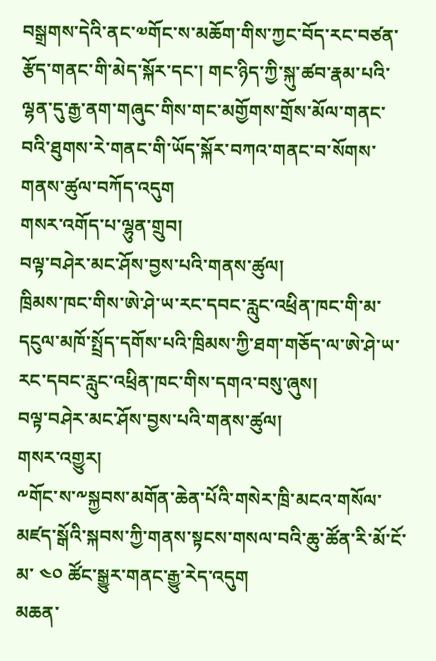བསྒྲགས་དེའི་ནང་༧གོང་ས་མཆོག་གིས་ཀྱང་བོད་རང་བཙན་རྩོད་གནང་གི་མེད་སྐོར་དང་། གང་ཉིད་ཀྱི་སྐུ་ཚབ་རྣམ་པའི་ལྷན་དུ་རྒྱ་ནག་གཞུང་གིས་གང་མགྱོགས་གྲོས་མོལ་གནང་བའི་ཐུགས་རེ་གནང་གི་ཡོད་སྐོར་བཀའ་གནང་བ་སོགས་གནས་ཚུལ་བཀོད་འདུག
གསར་འགོད་པ་ལྷུན་གྲུབ།
བལྟ་བཤེར་མང་ཤོས་བྱས་པའི་གནས་ཚུལ།
ཁྲིམས་ཁང་གིས་ཨེ་ཤེ་ཡ་རང་དབང་རླུང་འཕྲིན་ཁང་གི་མ་དངུལ་མཁོ་སྤྲོད་དགོས་པའི་ཁྲིམས་ཀྱི་ཐག་གཅོད་ལ་ཨེ་ཤེ་ཡ་རང་དབང་རླུང་འཕྲིན་ཁང་གིས་དགའ་བསུ་ཞུས།
བལྟ་བཤེར་མང་ཤོས་བྱས་པའི་གནས་ཚུལ།
གསར་འགྱུར།
༸གོང་ས་༸སྐྱབས་མགོན་ཆེན་པོའི་གསེར་ཁྲི་མངའ་གསོལ་མཛད་སྒོའི་སྐབས་ཀྱི་གནས་སྟངས་གསལ་བའི་ཆུ་ཚོན་རི་མོ་ངོ་མ་ ༤༠ ཚོང་སྒྱུར་གནང་རྒྱུ་རེད་འདུག
མཆན་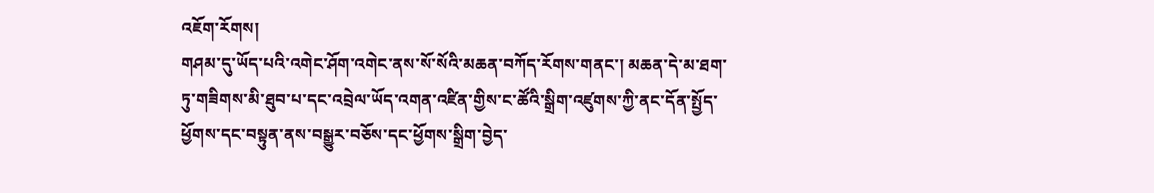འཇོག་རོགས།
གཤམ་དུ་ཡོད་པའི་འགེང་ཤོག་འགེང་ནས་སོ་སོའི་མཆན་བཀོད་རོགས་གནང་། མཆན་དེ་མ་ཐག་ཏུ་གཟིགས་མི་ཐུབ་པ་དང་འབྲེལ་ཡོད་འགན་འཛིན་གྱིས་ང་ཚོའི་སྒྲིག་འཛུགས་ཀྱི་ནང་དོན་སྤྱོད་ཕྱོགས་དང་བསྟུན་ནས་བསྒྱུར་བཅོས་དང་ཕྱོགས་སྒྲིག་བྱེད་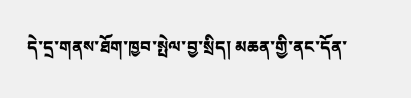དེ་དྲ་གནས་ཐོག་ཁྱབ་སྤེལ་བྱ་སྲིད། མཆན་གྱི་ནང་དོན་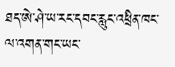ཐད་ཨེ་ཤེ་ཡ་རང་དབང་རླུང་འཕྲིན་ཁང་ལ་འགན་གང་ཡང་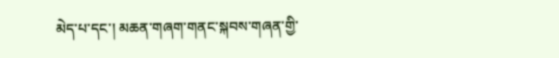མེད་པ་དང་། མཆན་གཞག་གནང་སྐབས་གཞན་གྱི་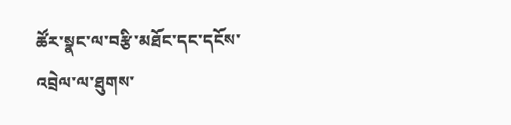ཚོར་སྣང་ལ་བརྩི་མཐོང་དང་དངོས་འབྲེལ་ལ་ཐུགས་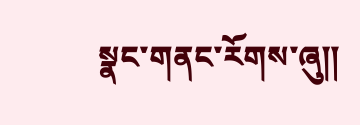སྣང་གནང་རོགས་ཞུ༎